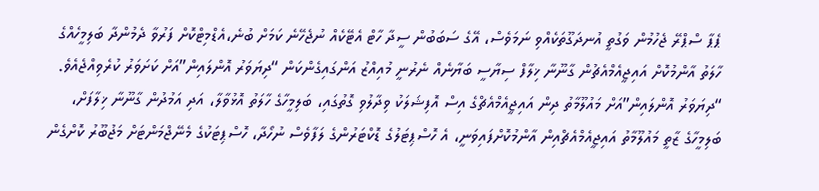ޕެޕާ ސްޕްރޭ ޖެހުމުން ވަގުތީ އުނދަގޫތަކެއްވި ނަމަވެސް، އޭގެ ސަބަބުން ސީދާ ހާޓް އެޓޭކެއް ނުޖެހޭނެ ކަމަށް ބުނެ،އެޑްމިޓްކޮށް ފަރުވާ ދެމުންދާ ބަލިމީހެއްގެ ހާލަތު އާންމުކޮށް އައިޖީއެމްއެޗުން ގާނޫނާ ޚިލާފް ސިޔާސީ ބަޔާނެއް ނެރުނީ މުއިއްޒު އަންގައިގެންކަން “ދިޔަވަރު އޮންލައިން”އަށް ކަށަވަރު ކުރެވިއްޖެއެވެ.
“ދިޔަވަރު އޮންލައިން”އަށް މައުލޫމާތު ދިން އައިޖީއެމްއެޗްގެ އިސް އޮފިޝަލަކު ވިދާލުވި ގޮތުގައި، ބަލިމީހާގެ ހާލަތު އޮޅުވާލާ، އަދި އަމުދުން ގާނޫނާ ޚިލާފަށް، ބަލިމީހާގެ ޒާތީ މައުލޫމާތު އައިޖީއެމްއެޗްއިން އާންމުކޮށްފައިވަނީ، އެ ހޮސްޕިޓަލުގެ ޑޮކްޓަރުންގެ ލަފާވެސް ނުހޯދާ، ހޮސްޕިޓަކުގެ މެނޭޖްމަންޓަށް މަޖުބޫރު ކޮށްގެން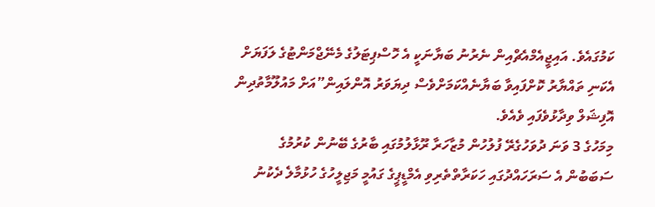ކަމުގައެވެ. އައިޖީއެމްއެޗްއިން ނެރުނު ބަޔާނަކީ އެ ހޮސްޕިޓަލުގެ މެނޭޖްމަންޓުގެ ލަފަޔަށް އެކަނި ތައްޔާރު ކޮށްފައިވާ ބަޔާނެއްކަމަށްވެސް ދިޔަވަރު އޮންލައިން”އަށް މައުލޫމާތުދިން އޮފިޝަލް ވިދާޅުވެފައި ވެއެވެ.
މިމަހުގެ 3 ވަނަ ދުވަހުގެރޭ ފުލުހުން މުޒާހަރާ ރޫޅާލުމުގައި ބާރުގެ ބޭނުން ކުރުމުގެ ސަބަބުން އެ ސަރަހައްދުގައި ހަކަރާތްތެރިވި އެމްޑީޕީގެ ގައުމީ މަޖިލީހުގެ ހުޅުމާލެ ދެކުނު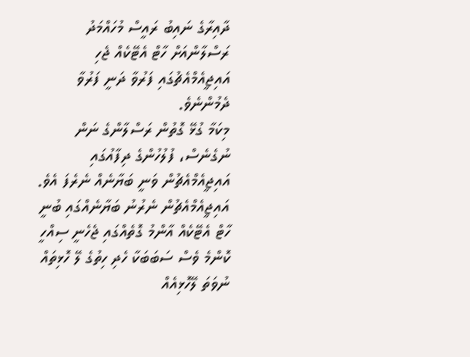ދާއިރާގެ ނައިބު ރައީސް މުހައްމަދު ރަސްލާންއަށް ހާޓް އެޓޭކެއް ޖެހި އައިޖީއެމްއެޗުގައި ފަރުވާ ދަނީ ފަރުވާ ދެމުންނެވެ.
މިކަމާ ގުޅޭ ގޮތުން ރަސްލާންގެ ނަން ނުގެނެސް، ފުލުހުންގެ ދިފާއުގައި އައިޖީއެމްއެޗުން ވަނީ ބަޔާނެއް ނެރެފަ އެވެ.
އައިޖީއެމްއެޗުން ނެރުނު ބަޔާނެއްގައި ބުނީ ހާޓް އެޓޭކެއް އާންމު ގޮތެއްގައި ޖެހެނީ ސިއްހީ ކޮންމެ ވެސް ސަބަބަކާ ހެދި ހިތުގެ ލޭ ހޮޅިތައް ނުވަތަ ލޭހޮޅިއެއް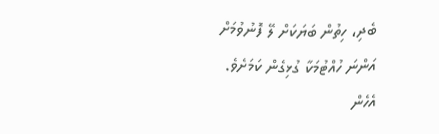ބެދި، ހިތުން ބަޔަކަށް ލޭ ފޮނުވުމަށް އަންނަ ހުއްޓުމަކާ ގުޅިގެން ކަމަށެވެ. އެހެން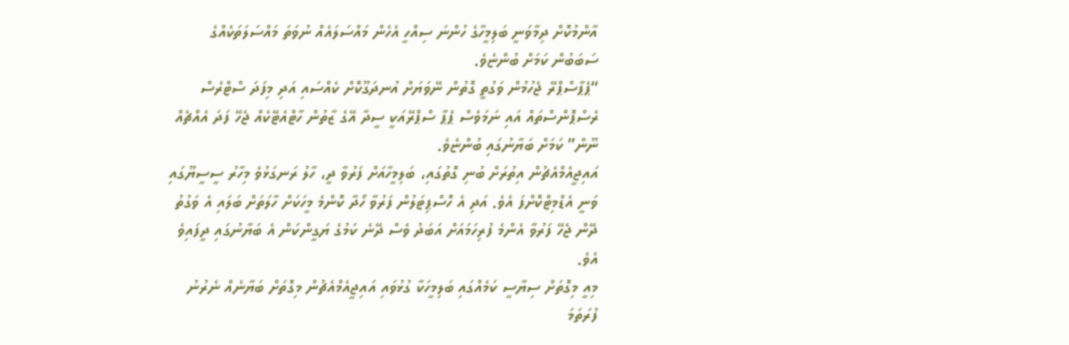އާންމުކޮށް ދިމާވަނީ ބަލިމީހާގެ ހުންނަ ސިއްހީ އެހެން މައްސަލައެއް ނުވަތަ މައްސަލަތަކެއްގެ ސަބަބުން ކަމަށް ބުންޏެވެ.
“ޕެޕާސްޕްރޭ ޖެހުމުން ވަގުތީ ގޮތުން ނޭވަޔަށް އުނދަގޫކޮށް ކެއްސައި އަދި މިފަދަ ސްޓްރެސް ރެސްޕޮންސްތައް އައި ނަމަވެސް ޕެޕާ ސްޕްރޭއަކީ ސީދާ އޭގެ ޒާތުން ހާޓްއެޓޭކެއް ޖެހޭ ފަދަ އެއްޗެއް ނޫން” ކަމަށް ބަޔާނުގައި ބުންޏެވެ.
އައިޖީއެމްއެޗުން އިތުރަށް ބުނި ގޮތުގައި، ބަލިމީހާއަށް ފަރުވާ ދީ، ހާލު ރަނގަޅުވެ މިހާރު ސީސީޔޫގައި ވަނީ އެޑްމިޓްކޮށްފަ އެވެ. އަދި އެ ހޮސްޕިޓަލުން ފަރުވާ ހޯދާ ކޮންމެ މީހަކަށް ހާލަތަށް ބަލައި އެ ވަގުތު ދޭން ޖެހޭ ފަރުވާ އެންމެ ފުރިހަމައަށް އަބަދު ވެސް ދޭނެ ކަމުގެ ޔަގީންކަން އެ ބަޔާނުގައި ދީފައިވެ އެވެ.
މިއީ މިގޮތަށް ސިޔާސީ ކަމެއްގައި ބަލިމީހަކާ ގުޅުވައި އައިޖީއެމްއެޗުން މިގޮތަށް ބަޔާނެއް ނެރުނު ފުރަތަމަ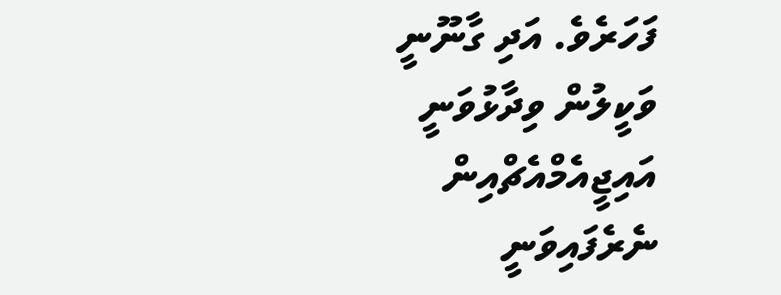ފަހަރެވެ. އަދި ގާނޫނީ ވަކީލުން ވިދާޅުވަނީ އައިޖީއެމްއެޗްއިން ނެރެފައިވަނީ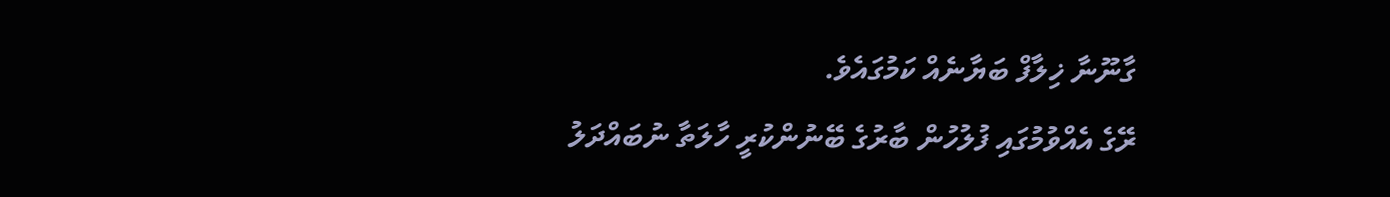ގާނޫނާ ޚިލާފް ބަޔާނެއް ކަމުގައެވެ.
ރޭގެ އެއްވުމުގައި ފުލުހުން ބާރުގެ ބޭނުންކުރީ ހާލަތާ ނުބައްދަލު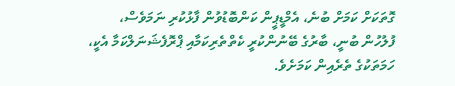ގޮތަކަށް ކަމަށް ބުނެ، އެމްޑީޕީން ކަންބޮޑުވުން ފާޅުކުރި ނަމަވެސް، ފުލުހުން ބުނީ، ބާރުގެ ބޭނުންކުރީ ކެތްތެރިކަމާއި ޕްރޮފެޝަނަލްކަމާ އެކީ، ހަމަތަކުގެ ތެރެއިން ކަމަށެވެ.